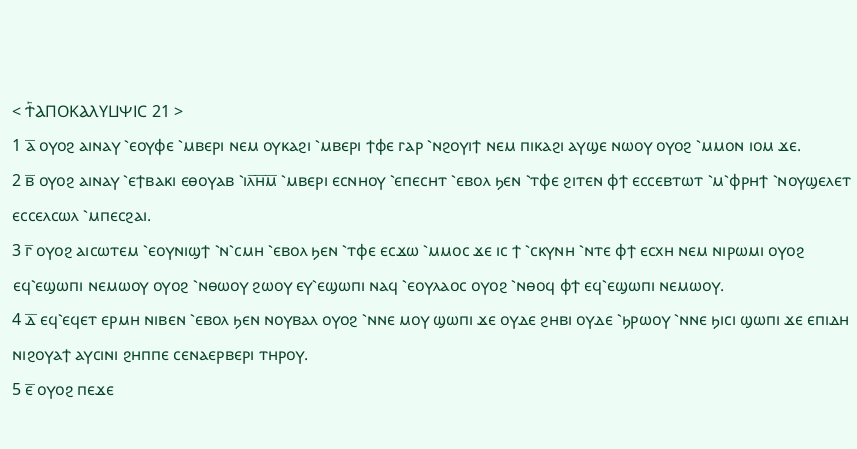< Ϯ⳰ⲀⲠⲞⲔⲀⲖⲨⳘⲮⲒⲤ 21 >
1 ⲁ̅ ⲟⲩⲟϩ ⲁⲓⲛⲁⲩ ⳿ⲉⲟⲩⲫⲉ ⳿ⲙⲃⲉⲣⲓ ⲛⲉⲙ ⲟⲩⲕⲁϩⲓ ⳿ⲙⲃⲉⲣⲓ ϯⲫⲉ ⲅⲁⲣ ⳿ⲛϩⲟⲩⲓϯ ⲛⲉⲙ ⲡⲓⲕⲁϩⲓ ⲁⲩϣⲉ ⲛⲱⲟⲩ ⲟⲩⲟϩ ⳿ⲙⲙⲟⲛ ⲓⲟⲙ ϫⲉ.
2 ⲃ̅ ⲟⲩⲟϩ ⲁⲓⲛⲁⲩ ⳿ⲉϯⲃⲁⲕⲓ ⲉⲑⲟⲩⲁⲃ ⳿ⲓⲗ̅ⲏ̅ⲙ̅ ⳿ⲙⲃⲉⲣⲓ ⲉⲥⲛⲏⲟⲩ ⳿ⲉⲡⲉⲥⲏⲧ ⳿ⲉⲃⲟⲗ ϧⲉⲛ ⳿ⲧⲫⲉ ϩⲓⲧⲉⲛ ⲫϯ ⲉⲥⲥⲉⲃⲧⲱⲧ ⳿ⲙ⳿ⲫⲣⲏϯ ⳿ⲛⲟⲩϣⲉⲗⲉⲧ ⲉⲥⲥⲉⲗⲥⲱⲗ ⳿ⲙⲡⲉⲥϩⲁⲓ.
3 ⲅ̅ ⲟⲩⲟϩ ⲁⲓⲥⲱⲧⲉⲙ ⳿ⲉⲟⲩⲛⲓϣϯ ⳿ⲛ⳿ⲥⲙⲏ ⳿ⲉⲃⲟⲗ ϧⲉⲛ ⳿ⲧⲫⲉ ⲉⲥϫⲱ ⳿ⲙⲙⲟⲥ ϫⲉ ⲓⲥ ϯ ⳿ⲥⲕⲩⲛⲏ ⳿ⲛⲧⲉ ⲫϯ ⲉⲥⲭⲏ ⲛⲉⲙ ⲛⲓⲣⲱⲙⲓ ⲟⲩⲟϩ ⲉϥ⳿ⲉϣⲱⲡⲓ ⲛⲉⲙⲱⲟⲩ ⲟⲩⲟϩ ⳿ⲛⲑⲱⲟⲩ ϩⲱⲟⲩ ⲉⲩ⳿ⲉϣⲱⲡⲓ ⲛⲁϥ ⳿ⲉⲟⲩⲗⲁⲟⲥ ⲟⲩⲟϩ ⳿ⲛⲑⲟϥ ⲫϯ ⲉϥ⳿ⲉϣⲱⲡⲓ ⲛⲉⲙⲱⲟⲩ.
4 ⲇ̅ ⲉϥ⳿ⲉϥⲉⲧ ⲉⲣⲙⲏ ⲛⲓⲃⲉⲛ ⳿ⲉⲃⲟⲗ ϧⲉⲛ ⲛⲟⲩⲃⲁⲗ ⲟⲩⲟϩ ⳿ⲛⲛⲉ ⲙⲟⲩ ϣⲱⲡⲓ ϫⲉ ⲟⲩⲇⲉ ϩⲏⲃⲓ ⲟⲩⲇⲉ ⳿ϧⲣⲱⲟⲩ ⳿ⲛⲛⲉ ϧⲓⲥⲓ ϣⲱⲡⲓ ϫⲉ ⲉⲡⲓⲇⲏ ⲛⲓϩⲟⲩⲁϯ ⲁⲩⲥⲓⲛⲓ ϩⲏⲡⲡⲉ ⲥⲉⲛⲁⲉⲣⲃⲉⲣⲓ ⲧⲏⲣⲟⲩ.
5 ⲉ̅ ⲟⲩⲟϩ ⲡⲉϫⲉ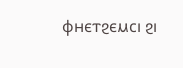ⲫⲏⲉⲧϩⲉⲙⲥⲓ ϩⲓ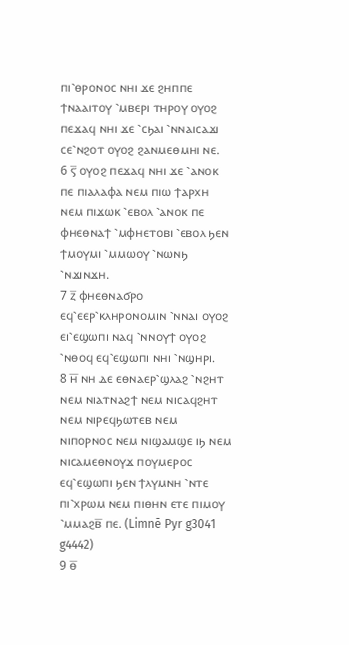ⲡⲓ⳿ⲑⲣⲟⲛⲟⲥ ⲛⲏⲓ ϫⲉ ϩⲏⲡⲡⲉ ϯⲛⲁⲁⲓⲧⲟⲩ ⳿ⲙⲃⲉⲣⲓ ⲧⲏⲣⲟⲩ ⲟⲩⲟϩ ⲡⲉϫⲁϥ ⲛⲏⲓ ϫⲉ ⳿ⲥϧⲁⲓ ⳿ⲛⲛⲁⲓⲥⲁϫⲓ ⲥⲉ⳿ⲛϩⲟⲧ ⲟⲩⲟϩ ϩⲁⲛⲙⲉⲑⲙⲏⲓ ⲛⲉ.
6 ⲋ̅ ⲟⲩⲟϩ ⲡⲉϫⲁϥ ⲛⲏⲓ ϫⲉ ⳿ⲁⲛⲟⲕ ⲡⲉ ⲡⲓⲁⲗⲁⲫⲁ ⲛⲉⲙ ⲡⲓⲱ ϯⲁⲣⲭⲏ ⲛⲉⲙ ⲡⲓϫⲱⲕ ⳿ⲉⲃⲟⲗ ⳿ⲁⲛⲟⲕ ⲡⲉ ⲫⲏⲉⲑⲛⲁϯ ⳿ⲙⲫⲏⲉⲧⲟⲃⲓ ⳿ⲉⲃⲟⲗ ϧⲉⲛ ϯⲙⲟⲩⲙⲓ ⳿ⲙⲙⲱⲟⲩ ⳿ⲛⲱⲛϧ ⳿ⲛϫⲓⲛϫⲏ.
7 ⲍ̅ ⲫⲏⲉⲑⲛⲁϭⲣⲟ ⲉϥ⳿ⲉⲉⲣ⳿ⲕⲗⲏⲣⲟⲛⲟⲙⲓⲛ ⳿ⲛⲛⲁⲓ ⲟⲩⲟϩ ⲉⲓ⳿ⲉϣⲱⲡⲓ ⲛⲁϥ ⳿ⲛⲛⲟⲩϯ ⲟⲩⲟϩ ⳿ⲛⲑⲟϥ ⲉϥ⳿ⲉϣⲱⲡⲓ ⲛⲏⲓ ⳿ⲛϣⲏⲣⲓ.
8 ⲏ̅ ⲛⲏ ⲇⲉ ⲉⲑⲛⲁⲉⲣ⳿ϣⲗⲁϩ ⳿ⲛϩⲏⲧ ⲛⲉⲙ ⲛⲓⲁⲧⲛⲁϩϯ ⲛⲉⲙ ⲛⲓⲥⲁϥϩⲏⲧ ⲛⲉⲙ ⲛⲓⲣⲉϥϧⲱⲧⲉⲃ ⲛⲉⲙ ⲛⲓⲡⲟⲣⲛⲟⲥ ⲛⲉⲙ ⲛⲓϣⲁⲙϣⲉ ⲓϧ ⲛⲉⲙ ⲛⲓⲥⲁⲙⲉⲑⲛⲟⲩϫ ⲡⲟⲩⲙⲉⲣⲟⲥ ⲉϥ⳿ⲉϣⲱⲡⲓ ϧⲉⲛ ϯⲗⲩⲙⲛⲏ ⳿ⲛⲧⲉ ⲡⲓ⳿ⲭⲣⲱⲙ ⲛⲉⲙ ⲡⲓⲑⲏⲛ ⲉⲧⲉ ⲡⲓⲙⲟⲩ ⳿ⲙⲙⲁϩⲃ̅ ⲡⲉ. (Limnē Pyr g3041 g4442)
9 ⲑ̅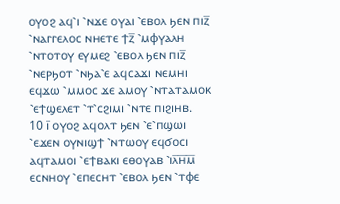ⲟⲩⲟϩ ⲁϥ⳿ⲓ ⳿ⲛϫⲉ ⲟⲩⲁⲓ ⳿ⲉⲃⲟⲗ ϧⲉⲛ ⲡⲓⲍ̅ ⳿ⲛⲁⲅⲅⲉⲗⲟⲥ ⲛⲏⲉⲧⲉ ϯⲍ̅ ⳿ⲙⲫⲩⲁⲗⲏ ⳿ⲛⲧⲟⲧⲟⲩ ⲉⲩⲙⲉϩ ⳿ⲉⲃⲟⲗ ϧⲉⲛ ⲡⲓⲍ̅ ⳿ⲛⲉⲣϧⲟⲧ ⳿ⲛϧⲁ⳿ⲉ ⲁϥⲥⲁϫⲓ ⲛⲉⲙⲏⲓ ⲉϥϫⲱ ⳿ⲙⲙⲟⲥ ϫⲉ ⲁⲙⲟⲩ ⳿ⲛⲧⲁⲧⲁⲙⲟⲕ ⳿ⲉϯϣⲉⲗⲉⲧ ⳿ⲧ⳿ⲥϩⲓⲙⲓ ⳿ⲛⲧⲉ ⲡⲓϩⲓⲏⲃ.
10 ⲓ̅ ⲟⲩⲟϩ ⲁϥⲟⲗⲧ ϧⲉⲛ ⳿ⲉ⳿ⲡϣⲱⲓ ⳿ⲉϫⲉⲛ ⲟⲩⲛⲓϣϯ ⳿ⲛⲧⲱⲟⲩ ⲉϥϭⲟⲥⲓ ⲁϥⲧⲁⲙⲟⲓ ⳿ⲉϯⲃⲁⲕⲓ ⲉⲑⲟⲩⲁⲃ ⳿ⲓⲗ̅ⲏ̅ⲙ̅ ⲉⲥⲛⲏⲟⲩ ⳿ⲉⲡⲉⲥⲏⲧ ⳿ⲉⲃⲟⲗ ϧⲉⲛ ⳿ⲧⲫⲉ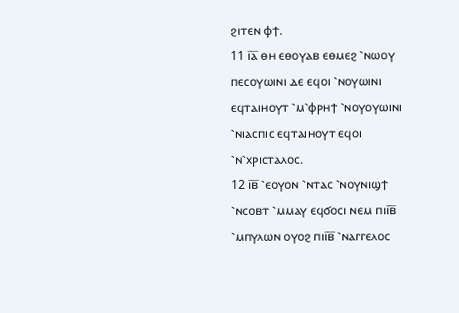ϩⲓⲧⲉⲛ ⲫϯ.
11 ⲓ̅ⲁ̅ ⲑⲏ ⲉⲑⲟⲩⲁⲃ ⲉⲑⲙⲉϩ ⳿ⲛⲱⲟⲩ ⲡⲉⲥⲟⲩⲱⲓⲛⲓ ⲇⲉ ⲉϥⲟⲓ ⳿ⲛⲟⲩⲱⲓⲛⲓ ⲉϥⲧⲁⲓⲏⲟⲩⲧ ⳿ⲙ⳿ⲫⲣⲏϯ ⳿ⲛⲟⲩⲟⲩⲱⲓⲛⲓ ⳿ⲛⲓⲁⲥⲡⲓⲥ ⲉϥⲧⲁⲓⲏⲟⲩⲧ ⲉϥⲟⲓ ⳿ⲛ⳿ⲭⲣⲓⲥⲧⲁⲗⲟⲥ.
12 ⲓ̅ⲃ̅ ⳿ⲉⲟⲩⲟⲛ ⳿ⲛⲧⲁⲥ ⳿ⲛⲟⲩⲛⲓϣϯ ⳿ⲛⲥⲟⲃⲧ ⳿ⲙⲙⲁⲩ ⲉϥϭⲟⲥⲓ ⲛⲉⲙ ⲡⲓⲓ̅ⲃ̅ ⳿ⲙⲡⲩⲗⲱⲛ ⲟⲩⲟϩ ⲡⲓⲓ̅ⲃ̅ ⳿ⲛⲁⲅⲅⲉⲗⲟⲥ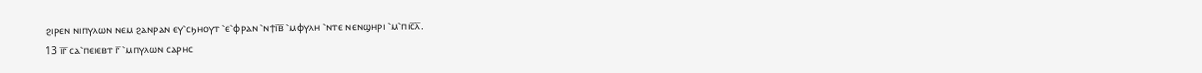ϩⲓⲣⲉⲛ ⲛⲓⲡⲩⲗⲱⲛ ⲛⲉⲙ ϩⲁⲛⲣⲁⲛ ⲉⲩ⳿ⲥϧⲏⲟⲩⲧ ⳿ⲉ⳿ⲫⲣⲁⲛ ⳿ⲛϯⲓ̅ⲃ̅ ⳿ⲙⲫⲩⲗⲏ ⳿ⲛⲧⲉ ⲛⲉⲛϣⲏⲣⲓ ⳿ⲙ⳿ⲡⲓⲥ̅ⲗ̅.
13 ⲓ̅ⲅ̅ ⲥⲁ⳿ⲡⲉⲓⲉⲃⲧ ⲅ̅ ⳿ⲙⲡⲩⲗⲱⲛ ⲥⲁⲣⲏⲥ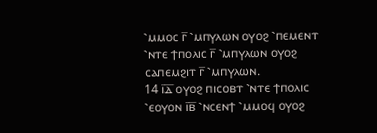⳿ⲙⲙⲟⲥ ⲅ̅ ⳿ⲙⲡⲩⲗⲱⲛ ⲟⲩⲟϩ ⳿ⲡⲉⲙⲉⲛⲧ ⳿ⲛⲧⲉ ϯⲡⲟⲗⲓⲥ ⲅ̅ ⳿ⲙⲡⲩⲗⲱⲛ ⲟⲩⲟϩ ⲥⲁⲡⲉⲙϩⲓⲧ ⲅ̅ ⳿ⲙⲡⲩⲗⲱⲛ.
14 ⲓ̅ⲇ̅ ⲟⲩⲟϩ ⲡⲓⲥⲟⲃⲧ ⳿ⲛⲧⲉ ϯⲡⲟⲗⲓⲥ ⳿ⲉⲟⲩⲟⲛ ⲓ̅ⲃ̅ ⳿ⲛⲥⲉⲛϯ ⳿ⲙⲙⲟϥ ⲟⲩⲟϩ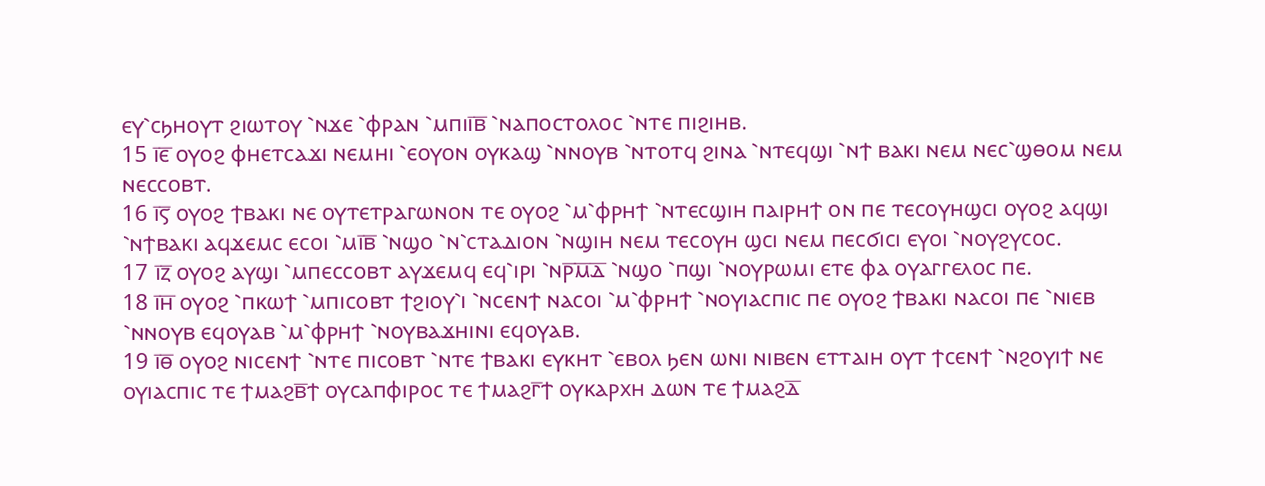ⲉⲩ⳿ⲥϧⲏⲟⲩⲧ ϩⲓⲱⲧⲟⲩ ⳿ⲛϫⲉ ⳿ⲫⲣⲁⲛ ⳿ⲙⲡⲓⲓ̅ⲃ̅ ⳿ⲛⲁⲡⲟⲥⲧⲟⲗⲟⲥ ⳿ⲛⲧⲉ ⲡⲓϩⲓⲏⲃ.
15 ⲓ̅ⲉ̅ ⲟⲩⲟϩ ⲫⲏⲉⲧⲥⲁϫⲓ ⲛⲉⲙⲏⲓ ⳿ⲉⲟⲩⲟⲛ ⲟⲩⲕⲁϣ ⳿ⲛⲛⲟⲩⲃ ⳿ⲛⲧⲟⲧϥ ϩⲓⲛⲁ ⳿ⲛⲧⲉϥϣⲓ ⳿ⲛϯ ⲃⲁⲕⲓ ⲛⲉⲙ ⲛⲉⲥ⳿ϣⲑⲟⲙ ⲛⲉⲙ ⲛⲉⲥⲥⲟⲃⲧ.
16 ⲓ̅ⲋ̅ ⲟⲩⲟϩ ϯⲃⲁⲕⲓ ⲛⲉ ⲟⲩⲧⲉⲧⲣⲁⲅⲱⲛⲟⲛ ⲧⲉ ⲟⲩⲟϩ ⳿ⲙ⳿ⲫⲣⲏϯ ⳿ⲛⲧⲉⲥϣⲓⲏ ⲡⲁⲓⲣⲏϯ ⲟⲛ ⲡⲉ ⲧⲉⲥⲟⲩⲏϣⲥⲓ ⲟⲩⲟϩ ⲁϥϣⲓ ⳿ⲛϯⲃⲁⲕⲓ ⲁϥϫⲉⲙⲥ ⲉⲥⲟⲓ ⳿ⲙⲓ̅ⲃ̅ ⳿ⲛϣⲟ ⳿ⲛ⳿ⲥⲧⲁⲇⲓⲟⲛ ⳿ⲛϣⲓⲏ ⲛⲉⲙ ⲧⲉⲥⲟⲩⲏ ϣⲥⲓ ⲛⲉⲙ ⲡⲉⲥϭⲓⲥⲓ ⲉⲩⲟⲓ ⳿ⲛⲟⲩϩⲩⲥⲟⲥ.
17 ⲓ̅ⲍ̅ ⲟⲩⲟϩ ⲁⲩϣⲓ ⳿ⲙⲡⲉⲥⲥⲟⲃⲧ ⲁⲩϫⲉⲙϥ ⲉϥ⳿ⲓⲣⲓ ⳿ⲛⲣ̅ⲙ̅ⲇ̅ ⳿ⲛϣⲟ ⳿ⲡϣⲓ ⳿ⲛⲟⲩⲣⲱⲙⲓ ⲉⲧⲉ ⲫⲁ ⲟⲩⲁⲅⲅⲉⲗⲟⲥ ⲡⲉ.
18 ⲓ̅ⲏ̅ ⲟⲩⲟϩ ⳿ⲡⲕⲱϯ ⳿ⲙⲡⲓⲥⲟⲃⲧ ϯϩⲓⲟⲩ⳿ⲓ ⳿ⲛⲥⲉⲛϯ ⲛⲁⲥⲟⲓ ⳿ⲙ⳿ⲫⲣⲏϯ ⳿ⲛⲟⲩⲓⲁⲥⲡⲓⲥ ⲡⲉ ⲟⲩⲟϩ ϯⲃⲁⲕⲓ ⲛⲁⲥⲟⲓ ⲡⲉ ⳿ⲛⲓⲉⲃ ⳿ⲛⲛⲟⲩⲃ ⲉϥⲟⲩⲁⲃ ⳿ⲙ⳿ⲫⲣⲏϯ ⳿ⲛⲟⲩⲃⲁϫⲏⲓⲛⲓ ⲉϥⲟⲩⲁⲃ.
19 ⲓ̅ⲑ̅ ⲟⲩⲟϩ ⲛⲓⲥⲉⲛϯ ⳿ⲛⲧⲉ ⲡⲓⲥⲟⲃⲧ ⳿ⲛⲧⲉ ϯⲃⲁⲕⲓ ⲉⲩⲕⲏⲧ ⳿ⲉⲃⲟⲗ ϧⲉⲛ ⲱⲛⲓ ⲛⲓⲃⲉⲛ ⲉⲧⲧⲁⲓⲏ ⲟⲩⲧ ϯⲥⲉⲛϯ ⳿ⲛϩⲟⲩⲓϯ ⲛⲉ ⲟⲩⲓⲁⲥⲡⲓⲥ ⲧⲉ ϯⲙⲁϩⲃ̅ϯ ⲟⲩⲥⲁⲡⲫⲓⲣⲟⲥ ⲧⲉ ϯⲙⲁϩⲅ̅ϯ ⲟⲩⲕⲁⲣⲭⲏ ⲇⲱⲛ ⲧⲉ ϯⲙⲁϩⲇ̅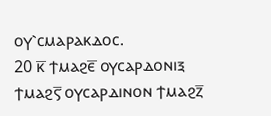ⲟⲩ⳿ⲥⲙⲁⲣⲁⲕⲇⲟⲥ.
20 ⲕ̅ ϯⲙⲁϩⲉ̅ ⲟⲩⲥⲁⲣⲇⲟⲛⲓⲝ ϯⲙⲁϩⲋ̅ ⲟⲩⲥⲁⲣⲇⲓⲛⲟⲛ ϯⲙⲁϩⲍ̅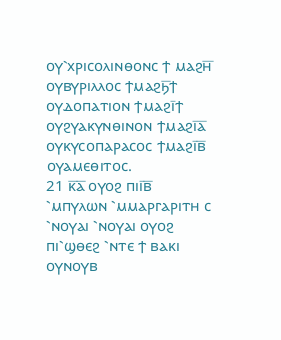ⲟⲩ⳿ⲭⲣⲓⲥⲟⲗⲓⲛⲑⲟⲛⲥ ϯ ⲙⲁϩⲏ̅ ⲟⲩⲃⲩⲣⲓⲗⲗⲟⲥ ϯⲙⲁϩϧ̅ϯ ⲟⲩⲇⲟⲡⲁⲧⲓⲟⲛ ϯⲙⲁϩⲓ̅ϯ ⲟⲩϩⲩⲁⲕⲩⲛⲑⲓⲛⲟⲛ ϯⲙⲁϩⲓ̅ⲁ̅ ⲟⲩⲕⲩⲥⲟⲡⲁⲣⲁⲥⲟⲥ ϯⲙⲁϩⲓ̅ⲃ̅ ⲟⲩⲁⲙⲉⲑⲓⲧⲟⲥ.
21 ⲕ̅ⲁ̅ ⲟⲩⲟϩ ⲡⲓⲓ̅ⲃ̅ ⳿ⲙⲡⲩⲗⲱⲛ ⳿ⲙⲙⲁⲣⲅⲁⲣⲓⲧⲏ ⲥ ⳿ⲛⲟⲩⲁⲓ ⳿ⲛⲟⲩⲁⲓ ⲟⲩⲟϩ ⲡⲓ⳿ϣⲑⲉϩ ⳿ⲛⲧⲉ ϯ ⲃⲁⲕⲓ ⲟⲩⲛⲟⲩⲃ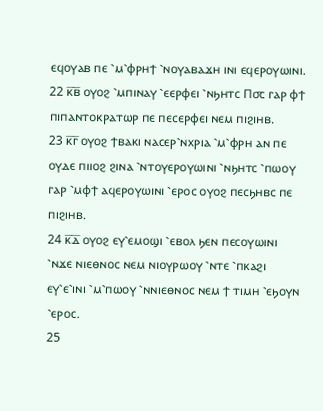ⲉϥⲟⲩⲁⲃ ⲡⲉ ⳿ⲙ⳿ⲫⲣⲏϯ ⳿ⲛⲟⲩⲁⲃⲁϫⲏ ⲓⲛⲓ ⲉϥⲉⲣⲟⲩⲱⲓⲛⲓ.
22 ⲕ̅ⲃ̅ ⲟⲩⲟϩ ⳿ⲙⲡⲓⲛⲁⲩ ⳿ⲉⲉⲣⲫⲉⲓ ⳿ⲛϧⲏⲧⲥ Ⲡ⳪ ⲅⲁⲣ ⲫϯ ⲡⲓⲡⲁⲛⲧⲟⲕⲣⲁⲧⲱⲣ ⲡⲉ ⲡⲉⲥⲉⲣⲫⲉⲓ ⲛⲉⲙ ⲡⲓϩⲓⲏⲃ.
23 ⲕ̅ⲅ̅ ⲟⲩⲟϩ ϯⲃⲁⲕⲓ ⲛⲁⲥⲉⲣ⳿ⲛⲭⲣⲓⲁ ⳿ⲙ⳿ⲫⲣⲏ ⲁⲛ ⲡⲉ ⲟⲩⲇⲉ ⲡⲓⲓⲟϩ ϩⲓⲛⲁ ⳿ⲛⲧⲟⲩⲉⲣⲟⲩⲱⲓⲛⲓ ⳿ⲛϧⲏⲧⲥ ⳿ⲡⲱⲟⲩ ⲅⲁⲣ ⳿ⲙⲫϯ ⲁϥⲉⲣⲟⲩⲱⲓⲛⲓ ⳿ⲉⲣⲟⲥ ⲟⲩⲟϩ ⲡⲉⲥϧⲏⲃⲥ ⲡⲉ ⲡⲓϩⲓⲏⲃ.
24 ⲕ̅ⲇ̅ ⲟⲩⲟϩ ⲉⲩ⳿ⲉⲙⲟϣⲓ ⳿ⲉⲃⲟⲗ ϧⲉⲛ ⲡⲉⲥⲟⲩⲱⲓⲛⲓ ⳿ⲛϫⲉ ⲛⲓⲉⲑⲛⲟⲥ ⲛⲉⲙ ⲛⲓⲟⲩⲣⲱⲟⲩ ⳿ⲛⲧⲉ ⳿ⲡⲕⲁϩⲓ ⲉⲩ⳿ⲉ⳿ⲓⲛⲓ ⳿ⲙ⳿ⲡⲱⲟⲩ ⳿ⲛⲛⲓⲉⲑⲛⲟⲥ ⲛⲉⲙ ϯ ⲧⲓⲙⲏ ⳿ⲉϧⲟⲩⲛ ⳿ⲉⲣⲟⲥ.
25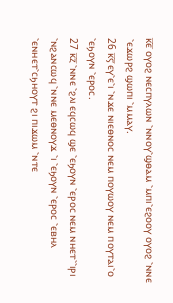ⲕ̅ⲉ̅ ⲟⲩⲟϩ ⲛⲉⲥⲡⲩⲗⲱⲛ ⳿ⲛⲛⲟⲩ⳿ϣⲑⲁⲙ ⳿ⲙⲡⲓ⳿ⲉϩⲟⲟⲩ ⲟⲩⲟϩ ⳿ⲛⲛⲉ ⳿ⲉϫⲱⲣϩ ϣⲱⲡⲓ ⳿ⲙⲙⲁⲩ.
26 ⲕ̅ⲋ̅ ⲉⲩ⳿ⲉ⳿ⲓ ⳿ⲛϫⲉ ⲛⲓⲉⲑⲛⲟⲥ ⲛⲉⲙ ⲡⲟⲩⲱⲟⲩ ⲛⲉⲙ ⲡⲟⲩⲧⲁⲓ⳿ⲟ ⳿ⲉϧⲟⲩⲛ ⳿ⲉⲣⲟⲥ.
27 ⲕ̅ⲍ̅ ⳿ⲛⲛⲉ ⳿ϩⲗⲓ ⲉϥⲥⲱϥ ϣⲉ ⳿ⲉϧⲟⲩⲛ ⳿ⲉⲣⲟⲥ ⲛⲉⲙ ⲛⲏⲉⲧ⳿⳿ⲓⲣⲓ ⳿ⲛϩⲁⲛⲥⲱϥ ⳿ⲛⲛⲉ ⲙⲉⲑⲛⲟⲩϫ ⳿ⲓ ⳿ⲉϧⲟⲩⲛ ⳿ⲉⲣⲟⲥ ⳿ⲉⲃⲏⲗ ⳿ⲉⲛⲏⲉⲧ⳿ⲥϧⲏⲟⲩⲧ ϩⲓ ⲡⲓϫⲱⲙ ⳿ⲛⲧⲉ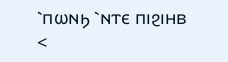⳿ⲡⲱⲛϧ ⳿ⲛⲧⲉ ⲡⲓϩⲓⲏⲃ
<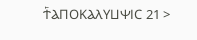Ϯ⳰ⲀⲠⲞⲔⲀⲖⲨⳘⲮⲒⲤ 21 >